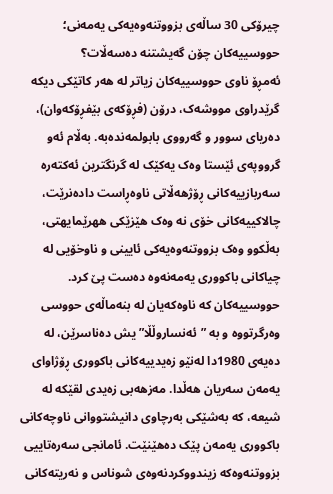چیرۆکی 30 ساڵەی بزووتنەوەیەکی یەمەنی؛ حووسییەکان چۆن گەیشتنە دەسەڵات؟
ئەمڕۆ ناوی حووسییەکان زیاتر لە هەر کاتێکی دیکە گرێدراوی مووشەک، درۆن (فڕۆکەی بێفڕۆکەوان)، دەریای سوور و گەرووی بابولمەندەبە. بەڵام ئەو گرووپەی ئێستا وەک یەکێک لە گرنگترین ئەکتەرە سەربازییەکانی ڕۆژهەڵاتی ناوەڕاست دادەنرێت، چالاکییەکانی خۆی نە وەک هێزێکی ههرێمایهتی، بەڵکوو وەک بزووتنەوەیەکی ئایینی و ناوخۆیی لە چیاکانی باکووری یەمەنەوە دەست پێ کرد.
حووسییەکان کە ناوەکەیان لە بنەماڵەی حووسی وەرگرتووە و بە ”ئەنساروڵڵا”یش دەناسرێن، لە دەیەی 1980دا لەنێو زەیدییەکانی باکووری ڕۆژاوای یەمەن سەریان هەڵدا. مەزهەبی زەیدی لقێکە لە شیعە، کە بەشێکی بەرچاوی دانیشتووانی ناوچەکانی باکووری یەمەن پێک دەهێنێت. ئامانجی سەرەتاییی بزووتنەوەکە زیندووکردنەوەی شوناس و نەریتەكانی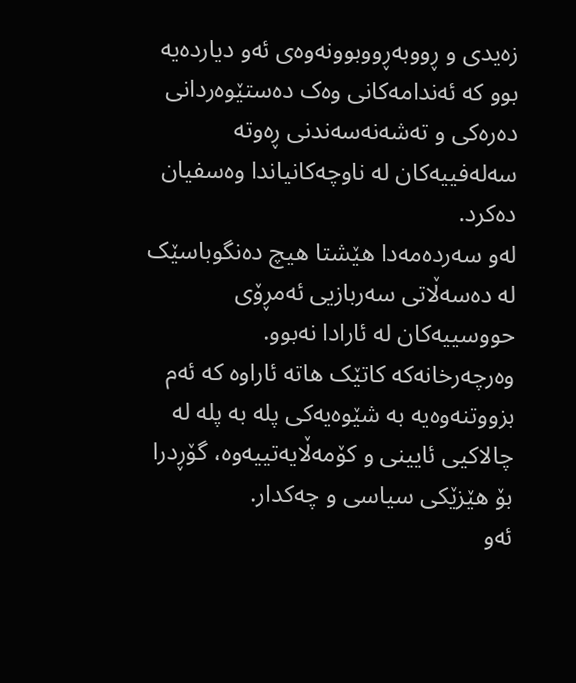زەیدی و ڕووبەڕووبوونەوەی ئەو دیاردەیە بوو کە ئەندامەکانی وەک دەستێوەردانی دەرەکی و تەشەنەسەندنی ڕەوتە سەلەفییەکان لە ناوچەکانیاندا وەسفیان دەکرد.
لەو سەردەمەدا هێشتا هیچ دەنگوباسێک لە دەسەڵاتی سەربازیی ئەمڕۆی حووسییەکان لە ئارادا نەبوو. وەرچەرخانەکە کاتێک هاتە ئاراوە کە ئەم بزووتنەوەیە بە شێوەیەکی پلە بە پلە لە چالاکیی ئایینی و کۆمەڵایەتییەوە، گۆڕدرا بۆ هێزێکی سیاسی و چەکدار.
ئەو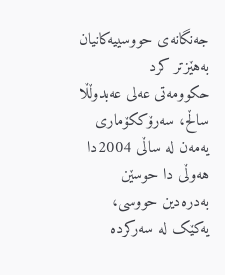جەنگانەی حووسییەکانیان بەهێزتر کرد
حکوومەتی عەلی عەبدوڵڵا ساڵح، سەرۆککۆماری یەمەن لە ساڵی 2004دا هەوڵی دا حوسێن بەدرەدین حووسی، یەکێک لە سەرکردە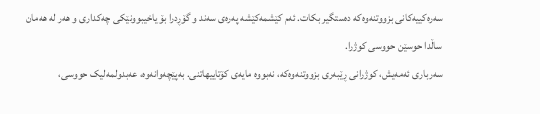سەرەکییەکانی بزووتنەوەکە دەستگیر بکات. ئەم کێشمەکێشە پەرەی سەند و گۆڕدرا بۆ یاخیبوونێکی چەکداری و هەر لە هەمان ساڵدا حوسێن حووسی کوژرا.
سەرباری ئەمەیش، کوژرانی ڕێبەری بزووتنەوەکە، نەبووە مایەی کۆتاییهاتنی. بەپێچەوانەوە، عەبدولمەلیک حووسی،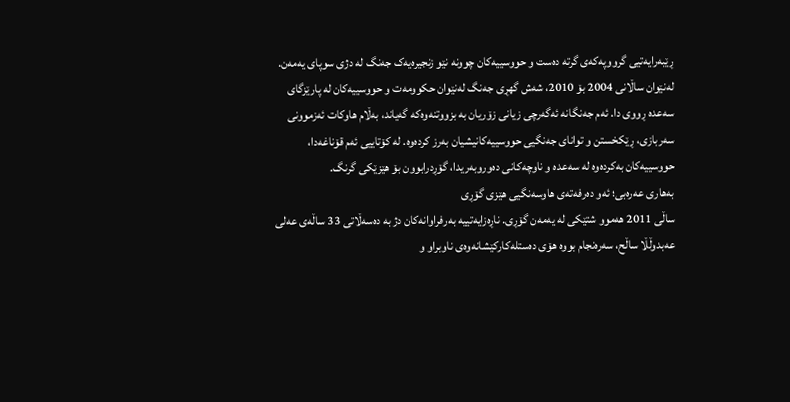ڕێبەرایەتیی گرووپەکەی گرتە دەست و حووسییەکان چوونە نێو زنجیرەیەک جەنگ لە دژی سوپای یەمەن.
لەنێوان ساڵانی 2004 بۆ 2010، شەش گهڕی جەنگ لەنێوان حکوومەت و حووسییەکان لە پارێزگای سەعدە ڕووی دا. ئەم جەنگانە ئەگەرچی زیانی زۆریان بە بزووتنەوەکە گەیاند، بەڵام هاوکات ئەزموونی سەربازی، ڕێکخستن و توانای جەنگیی حووسییەکانیشیان بەرز کردەوە. لە کۆتاییی ئەم قۆناغەدا، حووسییەکان بەکردەوە لە سەعدە و ناوچەکانی دەوروبەریدا، گۆڕدرابوون بۆ هێزێکی گرنگ.
بەهاری عەرەبی؛ ئەو دەرفەتەی هاوسەنگیی هێزی گۆڕی
ساڵی 2011 هەموو شتێکی لە یەمەن گۆڕی. ناڕەزایەتییە بەرفراوانەکان دژ بە دەسەڵاتی 33 ساڵەی عەلی عەبدوڵڵا ساڵح، سەرەنجام بووە هۆی دەستلەکارکێشانەوەی ناوبراو و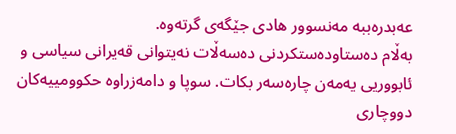عەبدرەببە مەنسوور هادی جێگەی گرتەوە.
بەڵام دەستاودەستکردنی دەسەڵات نەیتوانی قەیرانی سیاسی و ئابووریی یەمەن چارەسەر بکات. سوپا و دامەزراوە حکوومییەکان دووچاری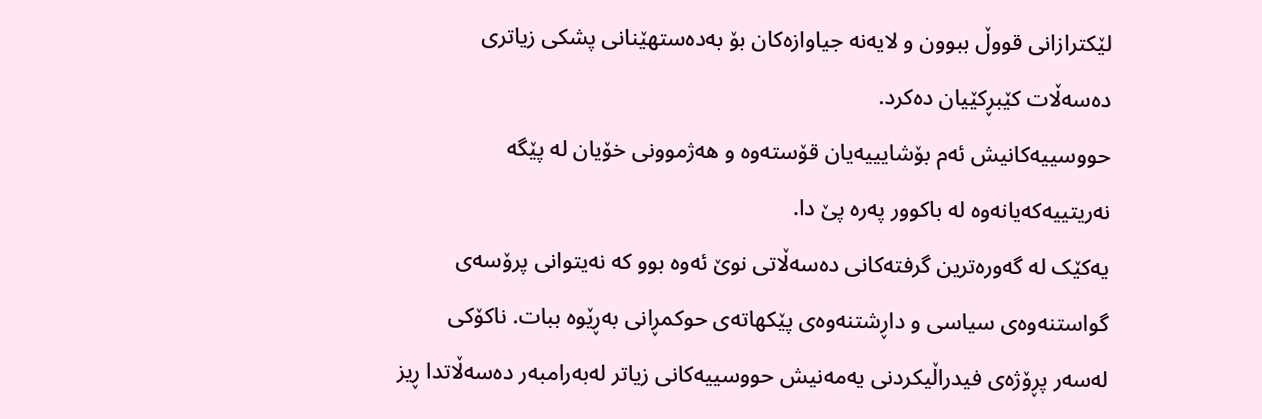لێکترازانی قووڵ ببوون و لایەنە جیاوازەکان بۆ بەدەستهێنانی پشکی زیاتری دەسەڵات کێبڕکێیان دەکرد.
حووسییەکانیش ئەم بۆشایییەیان قۆستەوە و هەژموونی خۆیان لە پێگە نەریتییەکەیانەوە لە باکوور پەرە پێ دا.
یەکێک لە گەورەترین گرفتەکانی دەسەڵاتی نوێ ئەوە بوو کە نەیتوانی پرۆسەی گواستنەوەی سیاسی و داڕشتنەوەی پێکهاتەی حوکمڕانی بەڕێوە ببات. ناکۆکی لەسەر پڕۆژەی فیدراڵیکردنی یەمەنیش حووسییەکانی زیاتر لەبەرامبەر دەسەڵاتدا ڕیز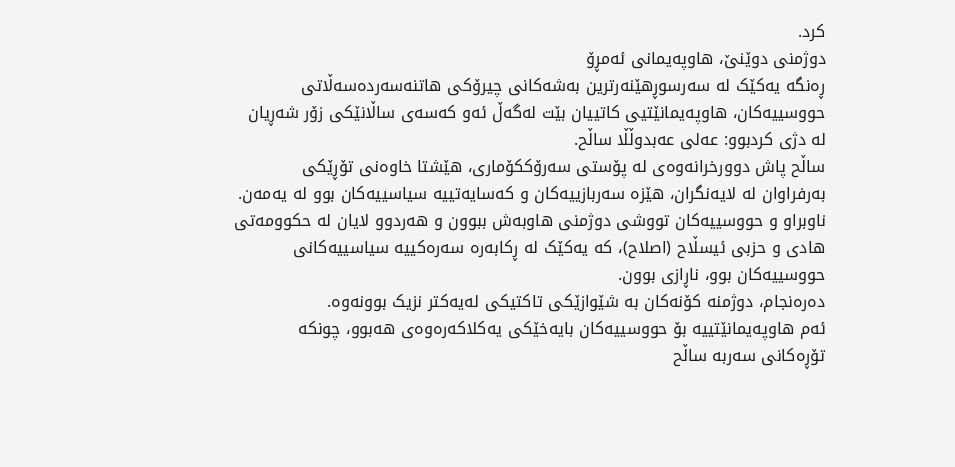کرد.
دوژمنی دوێنێ، هاوپەیمانی ئەمڕۆ
ڕەنگە یەکێک لە سەرسوڕهێنەرترین بەشەکانی چیرۆکی هاتنەسەردەسەڵاتی حووسییەکان، هاوپەیمانێتیی کاتییان بێت لەگەڵ ئەو کەسەی ساڵانێکی زۆر شەڕیان له دژی کردبوو: عەلی عەبدوڵڵا ساڵح.
ساڵح پاش دوورخرانەوەی لە پۆستی سەرۆککۆماری، هێشتا خاوەنی تۆڕێکی بەرفراوان لە لایەنگران، هێزە سەربازییەکان و کەسایەتییە سیاسییەکان بوو لە یەمەن. ناوبراو و حووسییەکان تووشی دوژمنی هاوبەش ببوون و هەردوو لایان لە حکوومەتی هادی و حزبی ئیسڵاح (اصلاح)، کە یەکێک لە ڕکابەرە سەرەکییە سیاسییەکانی حووسییەکان بوو، ناڕازی بوون.
دەرەنجام، دوژمنە کۆنەکان بە شێوازێکی تاکتیکی لەیەکتر نزیک بوونەوە.
ئەم هاوپەیمانێتییە بۆ حووسییەکان بایەخێکی یەکلاکەرەوەی هەبوو، چونکە تۆڕەکانی سەربە ساڵح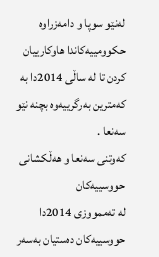لەنێو سوپا و دامەزراوە حکوومییەکاندا هاوکارییان کردن تا لە ساڵی 2014دا بە کەمترین بەرگرییەوە بچنە نێو سەنعا .
کەوتنی سەنعا و هەڵکشانی حووسییەکان
لە تەممووزی 2014دا حووسییەکان دەستیان بەسەر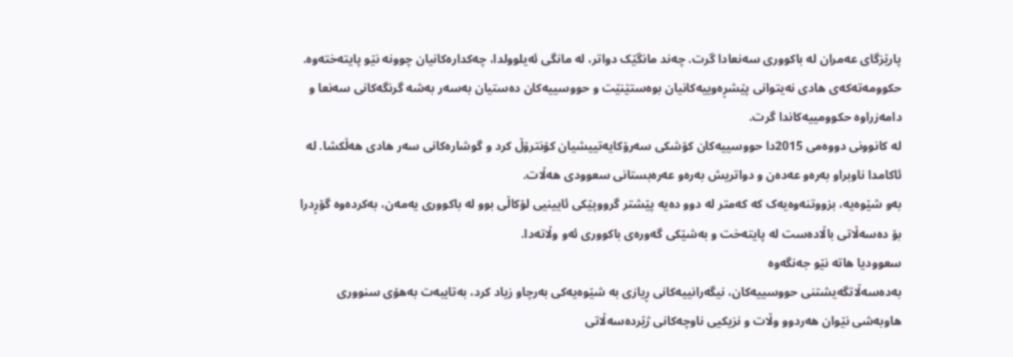پارێزگای عەمران لە باکووری سەنعادا گرت. چەند مانگێک دواتر، لە مانگی ئەیلوولدا، چەکدارەکانیان چوونە نێو پایتەختەوە.
حکوومەتەکەی هادی نەیتوانی پێشڕەوییەکانیان بوەستێنێت و حووسییەکان دەستیان بەسەر بەشە گرنگەکانی سەنعا و دامەزراوە حکوومییەکاندا گرت.
لە کانوونی دووەمی 2015دا حووسییەکان کۆشکی سەرۆکایەتییشیان کۆنترۆڵ کرد و گوشارەکانی سەر هادی هەڵکشا. لە ئاکامدا ناوبراو بەرەو عەدەن و دواتریش بەرەو عەرەبستانی سعوودی هەڵات.
بەو شێوەیە، بزووتنەوەیەک کە کەمتر لە دوو دەیە پێشتر گرووپێکی ئایینیی لۆکاڵی بوو لە باکووری یەمەن، بەکردەوە گۆڕدرا بۆ دەسەڵاتی باڵادەست لە پایتەخت و بەشێکی گەورەی باکووری ئەو وڵاتەدا.
سعوودیا هاتە نێو جەنگەوە
بەدەسەڵاتگەیشتنی حووسییەکان، نیگەرانییەکانی ڕیازی بە شێوەیەکی بەرچاو زیاد کرد، بەتایبەت بەهۆی سنووری هاوبەشی نێوان هەردوو وڵات و نزیکیی ناوچەکانی ژێردەسەڵاتی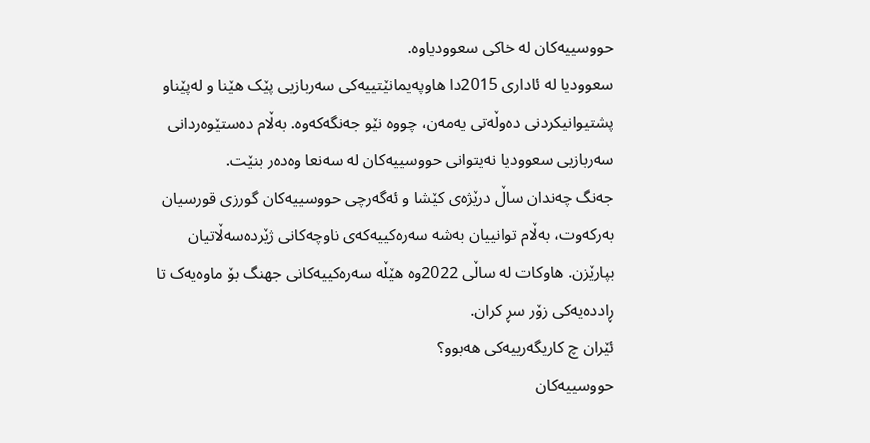حووسییەکان لە خاکی سعوودیاوە.
سعوودیا لە ئاداری 2015دا هاوپەیمانێتییەکی سەربازیی پێک هێنا و لەپێناو پشتیوانیکردنی دەوڵەتی یەمەن، چووە نێو جەنگەکەوە. بەڵام دەستێوەردانی سەربازیی سعوودیا نەیتوانی حووسییەکان لە سەنعا وەدەر بنێت.
جەنگ چەندان ساڵ درێژەی کێشا و ئەگەرچی حووسییەکان گورزی قورسیان بەرکەوت، بەڵام توانییان بەشە سەرەکییەکەی ناوچەکانی ژێردەسەڵاتیان بپارێزن. هاوکات لە ساڵی 2022وە هێڵە سەرەکییەکانی جهنگ بۆ ماوەیەک تا ڕاددەیەکی زۆر سڕ کران.
ئێران چ کاریگەرییەکی هەبوو؟
حووسییەکان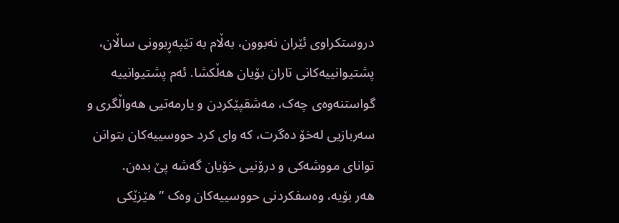دروستکراوی ئێران نەبوون، بەڵام بە تێپەڕبوونی ساڵان، پشتیوانییەکانی تاران بۆیان هەڵکشا. ئەم پشتیوانییە گواستنەوەی چەک، مەشقپێکردن و یارمەتیی هەواڵگری و سەربازیی لەخۆ دەگرت، کە وای کرد حووسییەکان بتوانن توانای مووشەکی و درۆنیی خۆیان گەشە پێ بدەن.
هەر بۆیە، وەسفکردنی حووسییەکان وەک ”هێزێکی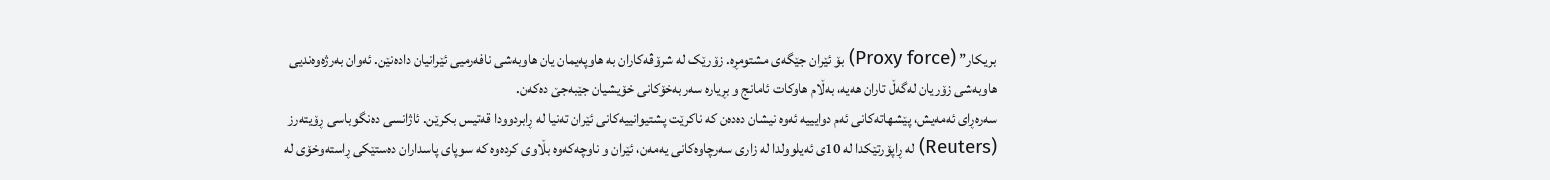بریکار” (Proxy force) بۆ ئێران جێگەی مشتومڕە. زۆرێک لە شرۆڤەکاران بە هاوپەیمان یان هاوبەشی نافەرمیی ئێرانیان دادەنێن. ئەوان بەرژەوەندیی هاوبەشی زۆریان لەگەڵ تاران هەیە، بەڵام هاوکات ئامانج و بڕیارە سەربەخۆکانی خۆیشیان جێبەجێ دەکەن.
سەرەڕای ئەمەیش، پێشهاتەکانی ئەم دوایییە ئەوە نیشان دەدەن کە ناکرێت پشتیوانییەکانی ئێران تەنیا لە ڕابردوودا قەتیس بکرێن. ئاژانسی دەنگوباسی ڕۆیتەرز (Reuters) لە ڕاپۆرتێکدا لە 10ی ئەیلوولدا لە زاری سەرچاوەکانی یەمەن، ئێران و ناوچەکەوە بڵاوی کردەوە کە سوپای پاسداران دەستێکی ڕاستەوخۆی لە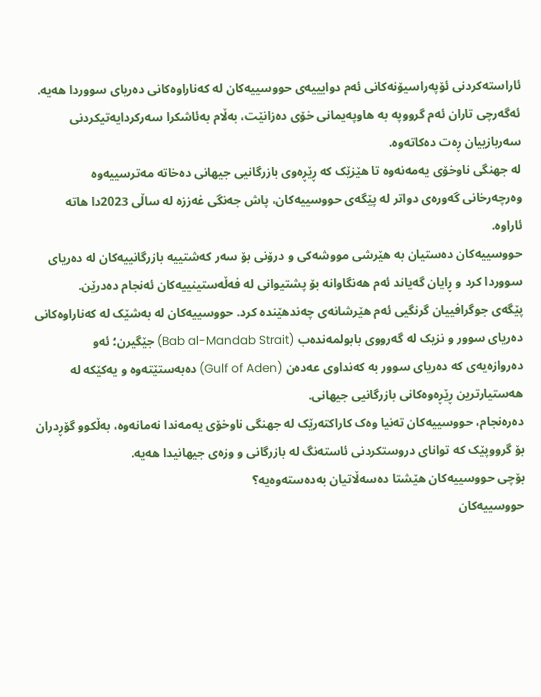ئاراستەکردنی ئۆپەراسیۆنەکانی ئەم دوایییەی حووسییەکان لە کەناراوەکانی دەریای سووردا هەیە. ئەگەرچی تاران ئەم گرووپە بە هاوپەیمانی خۆی دەزانێت، بەڵام بەئاشکرا سەرکردایەتیکردنی سەربازییان ڕەت دەکاتەوە.
لە جهنگی ناوخۆی یەمەنەوە تا هێزێک کە ڕێڕەوی بازرگانیی جیهانی دەخاتە مەترسییەوە
وەرچەرخانی گەورەی دواتر لە پێگەی حووسییەکان، پاش جەنگی غەززە لە ساڵی 2023دا هاتە ئاراوە.
حووسییەکان دەستیان بە هێرشی مووشەکی و درۆنی بۆ سەر کەشتییە بازرگانییەکان لە دەریای سووردا کرد و ڕایان گەیاند ئەم هەنگاوانە بۆ پشتیوانی لە فەڵەستینییەکان ئەنجام دەدرێن.
پێگەی جوگرافییان گرنگیی ئەم هێرشانەی چەندهێندە کرد. حووسییەکان لە بەشێک لە کەناراوەکانی دەریای سوور و نزیک لە گەرووی بابولمەندەب (Bab al-Mandab Strait) جێگیرن؛ ئەو دەروازەیەی کە دەریای سوور بە کەنداوی عەدەن (Gulf of Aden) دەبەستێتەوە و یەکێکە لە هەستیارترین ڕێڕەوەکانی بازرگانیی جیهانی.
دەرەنجام، حووسییەکان تەنیا وەک کاراکتەرێک لە جهنگی ناوخۆی یەمەندا نەمانەوە، بەڵکوو گۆڕدران بۆ گرووپێک کە توانای دروستکردنی ئاستەنگ لە بازرگانی و وزەی جیهانیدا هەیە.
بۆچی حووسییەکان هێشتا دەسەڵاتیان بەدەستەوەیە؟
حووسییەکان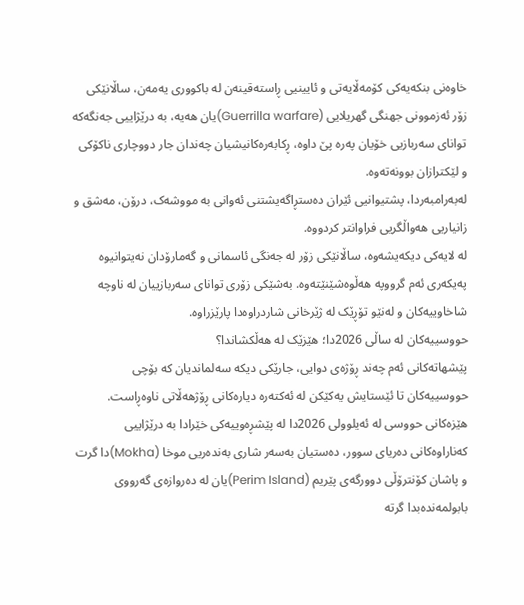خاوەنی بنکەیەکی کۆمەڵایەتی و ئایینیی ڕاستەقینەن لە باکووری یەمەن، ساڵانێکی زۆر ئەزموونی جهنگی گهریلایی (Guerrilla warfare)یان هەیە، بە درێژاییی جەنگەکە توانای سەربازیی خۆیان پەرە پێ داوە، ڕکابەرەکانیشیان چەندان جار دووچاری ناکۆکی و لێکترازان بوونەتەوە.
لەبەرامبەردا، پشتیوانیی ئێران دەستڕاگەیشتنی ئەوانی بە مووشەک، درۆن، مەشق و زانیاریی هەواڵگریی فراوانتر کردووە.
لە لایەکی دیکەیشەوە، ساڵانێکی زۆر لە جەنگی ئاسمانی و گەمارۆدان نەیتوانیوە پەیکەری ئەم گرووپە هەڵوەشێنێتەوە. بەشێکی زۆری توانای سەربازییان لە ناوچە شاخاوییەکان و لەنێو تۆڕێک لە ژێرخانی شاردراوەدا پارێزراوە.
حووسییەکان لە ساڵی 2026دا؛ هێزێک لە هەڵکشاندا؟
پێشهاتەکانی ئەم چەند ڕۆژەی دوایی، جارێکی دیکە سەلماندیان کە بۆچی حووسییەکان تا ئێستایش یەکێکن لە ئەکتەرە دیارەکانی ڕۆژهەڵاتی ناوەڕاست.
هێزەکانی حووسی لە ئەیلوولی 2026دا لە پێشڕەوییەکی خێرادا بە درێژاییی کەناراوەکانی دەریای سوور، دەستیان بەسەر شاری بەندەریی موخا (Mokha)دا گرت و پاشان کۆنترۆڵی دوورگەی پێریم (Perim Island)یان لە دەروازەی گەرووی بابولمەندەبدا گرته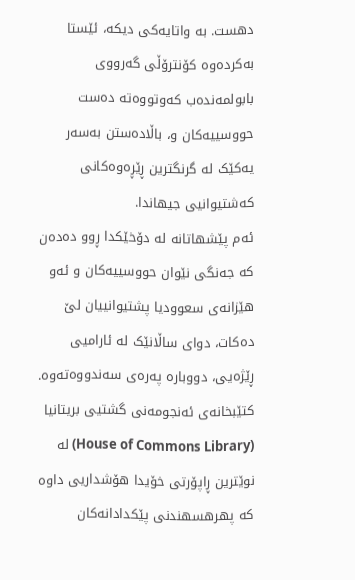دهست. بە واتایەکی دیکە، ئێستا بەکردەوە کۆنترۆڵی گەرووی بابولمەندەب کەوتووەتە دەست حووسییەکان و، باڵادەستن بەسەر یەکێک لە گرنگترین ڕێڕەوەکانی کەشتیوانیی جیهاندا.
ئەم پێشهاتانە لە دۆخێکدا ڕوو دەدەن کە جەنگی نێوان حووسییەکان و ئەو هێزانەی سعوودیا پشتیوانییان لێ دەکات، دوای ساڵانێک لە ئارامیی ڕێژەیی، دووبارە پەرەی سەندووەتەوە. کتێبخانەی ئەنجومەنی گشتیی بریتانیا (House of Commons Library) لە نوێترین ڕاپۆرتی خۆیدا هۆشداریی داوە کە پهرهسهندنی پێکدادانەکان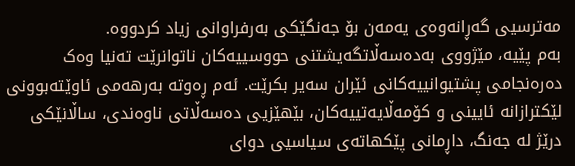مەترسیی گەڕانەوەی یەمەن بۆ جەنگێکی بەرفراوانی زیاد کردووە.
بەم پێیە، مێژووی بەدەسەڵاتگەیشتنی حووسییەکان ناتوانرێت تەنیا وەک دەرەنجامی پشتیوانییەکانی ئێران سەیر بکرێت. ئەم ڕەوتە بەرهەمی ئاوێتەبوونی لێکترازانە ئایینی و کۆمەڵایەتییەکان، بێهێزیی دەسەڵاتی ناوەندی، ساڵانێکی درێژ لە جەنگ، داڕمانی پێکهاتەی سیاسیی دوای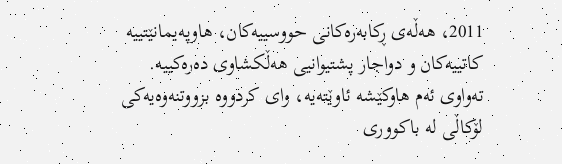2011، هەڵەی ڕکابەرەکانی حووسییەکان، هاوپەیمانێتییە کاتییەکان و دواجار پشتیوانیی هەڵکشاوی دەرەکییە.
تەواوی ئەم هاوکێشە ئاوێتەیە، وای کردووە بزووتنەوەیەکی لۆکاڵی لە باکووری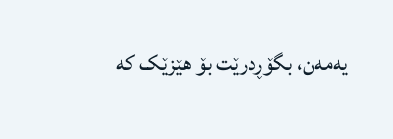یەمەن، بگۆڕدرێت بۆ هێزێک کە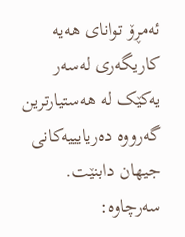ئەمڕۆ توانای هەیە کاریگەری لەسەر یەکێک لە هەستیارترین گەرووە دەریایییەکانی جیهان دابنێت.
سەرچاوە: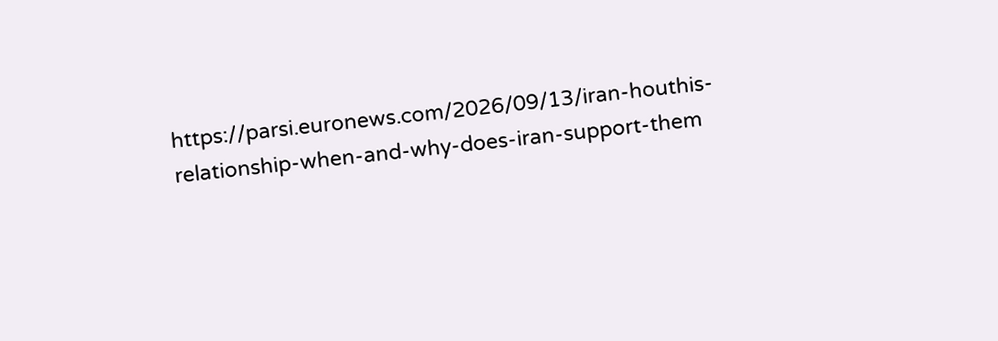https://parsi.euronews.com/2026/09/13/iran-houthis-relationship-when-and-why-does-iran-support-them